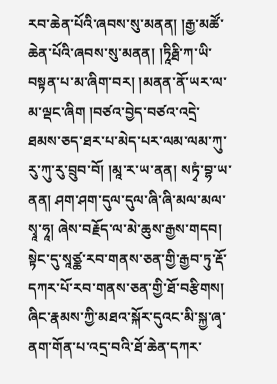རབ་ཆེན་པོའི་ཞབས་སུ་མནན། །རྒྱ་མཚོ་ཆེན་པོའི་ཞབས་སུ་མནན། །ཏཱིརྠི་ཀ་ཡི་བསྟན་པ་མ་ཞིག་བར། །མནན་ནོ་ཡར་ལ་མ་ལྡང་ཞིག །བཙའ་བྱེད་བཙའ་འདྲེ་ཐམས་ཅད་ཐར་པ་མེད་པར་ལམ་ལམ་ཀུ་རུ་ཀུ་རུ་བྲུབ་བོ། །མཱ་ར་ཡ་ནན། སཏྭཾ་བྷ་ཡ་ནན། ཤག་ཤག་དུལ་དུལ་ཞི་ཞི་མལ་མལ་སྭཱ་ཧཱ། ཞེས་བརྗོད་ལ་མེ་ཆུས་རྒྱས་གདབ། སྟེང་དུ་སཱཙྪ་རབ་གནས་ཅན་གྱི་རྒྱབ་ཏུ་རྡོ་དཀར་པོ་རབ་གནས་ཅན་གྱི་ཐོ་བརྩིགས། ཞིང་རྣམས་ཀྱི་མཐའ་སྐོར་དུའང་མི་སྐྱ་ཞྭ་ནག་གོན་པ་འདྲ་བའི་ཐོ་ཆེན་དཀར་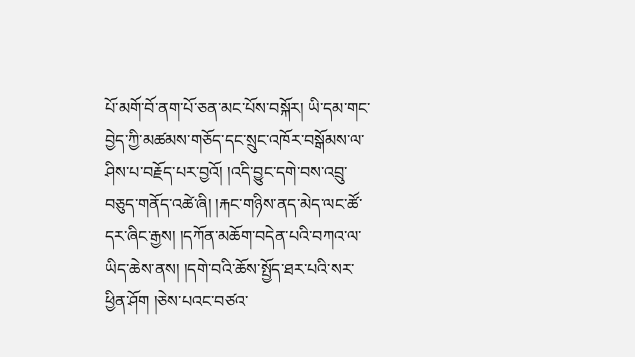པོ་མགོ་བོ་ནག་པོ་ཅན་མང་པོས་བསྐོར། ཡི་དམ་གང་བྱེད་ཀྱི་མཚམས་གཅོད་དང་སྲུང་འཁོར་བསྒོམས་ལ་ཤིས་པ་བརྗོད་པར་བྱའོ། །འདི་བྱུང་དགེ་བས་འབྲུ་བཅུད་གནོད་འཚེ་ཞི། །རྐང་གཉིས་ནད་མེད་ལང་ཚོ་དར་ཞིང་རྒྱས། །དཀོན་མཆོག་བདེན་པའི་བཀའ་ལ་ཡིད་ཆེས་ནས། །དགེ་བའི་ཆོས་སྤྱོད་ཐར་པའི་སར་ཕྱིན་ཤོག །ཅེས་པའང་བཙའ་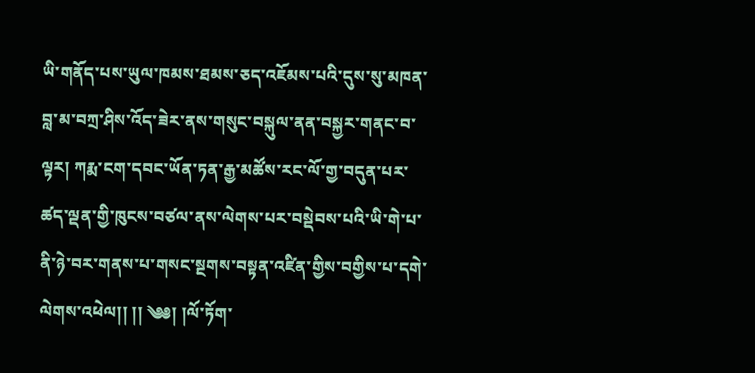ཡི་གནོད་པས་ཡུལ་ཁམས་ཐམས་ཅད་འཇོམས་པའི་དུས་སུ་མཁན་བླ་མ་བཀྲ་ཤིས་འོད་ཟེར་ནས་གསུང་བསྐུལ་ནན་བསྐྱར་གནང་བ་ལྟར། ཀརྨ་ངག་དབང་ཡོན་ཏན་རྒྱ་མཚོས་རང་ལོ་གྱ་བདུན་པར་ཚད་ལྡན་གྱི་ཁུངས་བཙལ་ནས་ལེགས་པར་བསྡེབས་པའི་ཡི་གེ་པ་ནི་ཉེ་བར་གནས་པ་གསང་སྔགས་བསྟན་འཛིན་གྱིས་བགྱིས་པ་དགེ་ལེགས་འཕེལ།། །། ༄༅། །ལོ་ཏོག་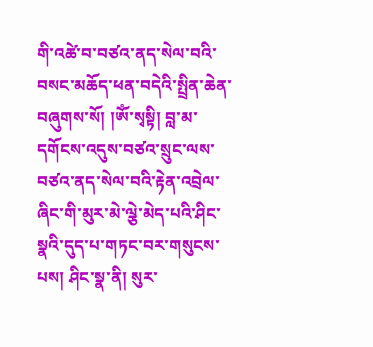གི་འཚེ་བ་བཙའ་ནད་སེལ་བའི་བསང་མཆོད་ཕན་བདེའི་སྤྲིན་ཆེན་བཞུགས་སོ། །ཨོཾ་སྭསྟི། བླ་མ་དགོངས་འདུས་བཙའ་སྲུང་ལས་བཙའ་ནད་སེལ་བའི་རྟེན་འབྲེལ་ཞིང་གི་མུར་མེ་ལྕེ་མེད་པའི་ཤིང་སྣའི་དུད་པ་གཏང་བར་གསུངས་པས། ཤིང་སྣ་ནི། སུར་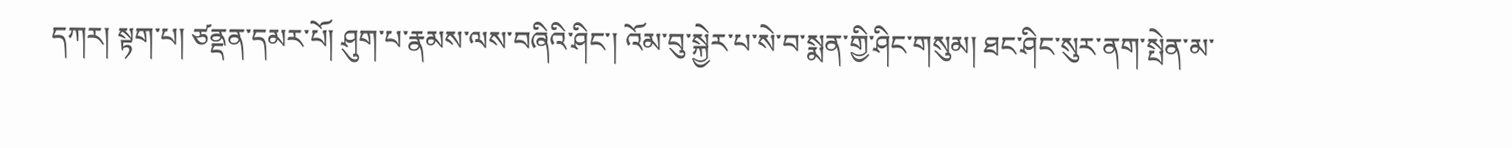དཀར། སྟག་པ། ཙནྡན་དམར་པོ། ཤུག་པ་རྣམས་ལས་བཞིའི་ཤིང་། འོམ་བུ་སྐྱེར་པ་སེ་བ་སྨན་གྱི་ཤིང་གསུམ། ཐང་ཤིང་སུར་ནག་སྤེན་མ་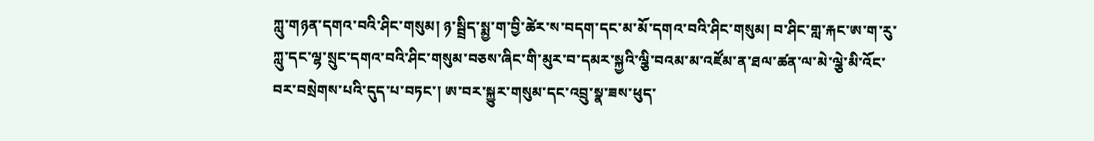ཀླུ་གཉན་དགའ་བའི་ཤིང་གསུམ། ཉ་སྦྲིད་སྨྱ་ག་བྱི་ཚེར་ས་བདག་དང་མ་མོ་དགའ་བའི་ཤིང་གསུམ། བ་ཤིང་གླ་རྐང་ཨ་ག་རུ་ཀླུ་དང་ལྷ་སྲུང་དགའ་བའི་ཤིང་གསུམ་བཅས་ཞིང་གི་མུར་བ་དམར་སྐྱའི་ལྕི་བའམ་མ་འཛོམ་ན་ཐལ་ཚན་ལ་མེ་ལྕེ་མི་འོང་བར་བསྲེགས་པའི་དུད་པ་བཏང་། ཨ་བར་སྐྱུར་གསུམ་དང་འབྲུ་སྣ་ཟས་ཕུད་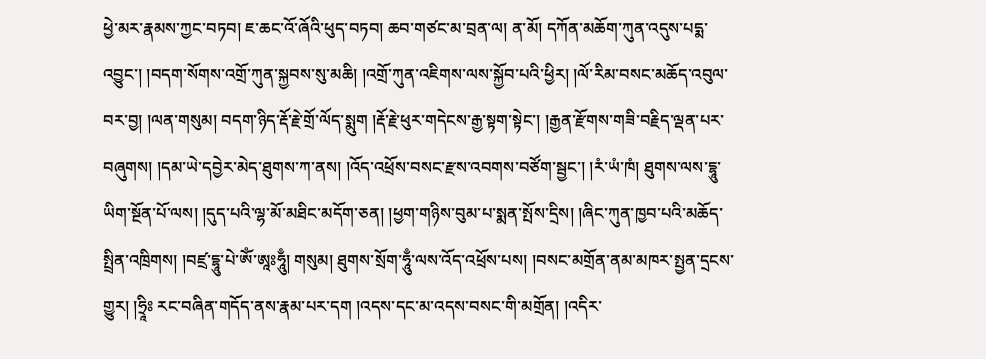ཕྱེ་མར་རྣམས་ཀྱང་བཏབ། ཇ་ཆང་འོ་ཞོའི་ཕུད་བཏབ། ཆབ་གཙང་མ་བྲན་ལ། ན་མོ། དཀོན་མཆོག་ཀུན་འདུས་པདྨ་འབྱུང་། །བདག་སོགས་འགྲོ་ཀུན་སྐྱབས་སུ་མཆི། །འགྲོ་ཀུན་འཇིགས་ལས་སྐྱོབ་པའི་ཕྱིར། །ལོ་རིམ་བསང་མཆོད་འབུལ་བར་བྱ། །ལན་གསུམ། བདག་ཉིད་རྡོ་རྗེ་གྲོ་ལོད་སྨུག །རྡོ་རྗེ་ཕུར་གདེངས་རྒྱ་སྟག་སྟེང་། །རྒྱན་རྫོགས་གཟི་བརྗིད་ལྡན་པར་བཞུགས། །དམ་ཡེ་དབྱེར་མེད་ཐུགས་ཀ་ནས། །འོད་འཕྲོས་བསང་རྫས་འབགས་བཙོག་སྦྱང་། །རཾ་ཡཾ་ཁཾ། ཐུགས་ལས་དྷཱུ་ཡིག་སྔོན་པོ་ལས། །དུད་པའི་ལྷ་མོ་མཐིང་མདོག་ཅན། །ཕྱག་གཉིས་བུམ་པ་སྨན་སྤོས་དྲིས། །ཞིང་ཀུན་ཁྱབ་པའི་མཆོད་སྤྲིན་འཁྲིགས། །བཛྲ་དྷཱུ་པེ་ཨོཾ་ཨཱཿཧཱུྃ། གསུམ། ཐུགས་སྲོག་ཧཱུྃ་ལས་འོད་འཕྲོས་པས། །བསང་མགྲོན་ནམ་མཁར་སྤྱན་དྲངས་གྱུར། །ཧྲཱིཿ རང་བཞིན་གདོད་ནས་རྣམ་པར་དག །འདས་དང་མ་འདས་བསང་གི་མགྲོན། །འདིར་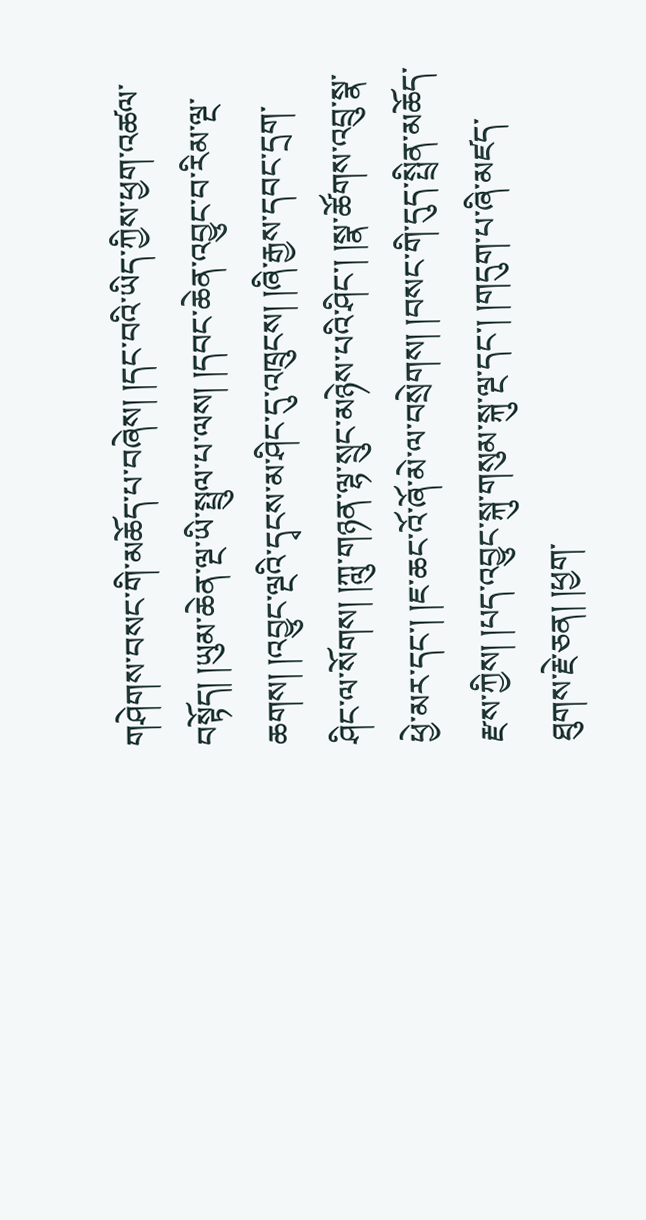གཤེགས་བསང་གི་མཆོད་པ་བཞེས། །དང་བའི་ཡིད་ཀྱིས་ཕྱག་འཚལ་བསྟོད། །ཡུམ་ཆེན་ལྔ་ཡི་སྤྲུལ་པ་ལས། །དབང་ཆེན་འབྱུང་བ་རིམ་ལྔ་ཆགས། །འབྱུང་ལྔའི་དྭངས་མ་ཤིང་དུ་འཁྲུངས། །ཞི་རྒྱས་དབང་དྲག་ཤིང་ལ་སོགས། །ཀླུ་གཉན་ལྷ་སྲུང་མཉེས་པའི་ཤིང་། །སྣ་ཚོགས་འབྲུ་སྣ་ཕྱེ་མར་དང་། །ཇ་ཆང་འོ་ཞོ་མེ་ལ་བསྲེགས། །བསང་གི་དུད་སྤྲིན་མཆོད་རྫས་ཀྱིས། །པད་འབྱུང་སྐུ་གསུམ་སྐུ་ལྔ་དང་། །གདུག་པ་ཞི་མཛད་ཐུགས་རྗེ་ཅན། །ཕྱག་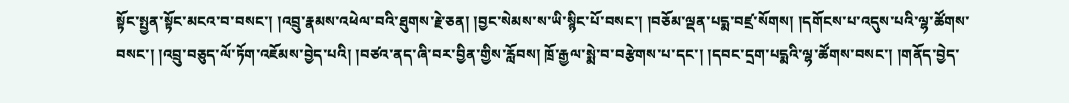སྟོང་སྤྱན་སྟོང་མངའ་བ་བསང་། །འབྲུ་རྣམས་འཕེལ་བའི་ཐུགས་རྗེ་ཅན། །བྱང་སེམས་ས་ཡི་སྙིང་པོ་བསང་། །བཅོམ་ལྡན་པདྨ་བཛྲ་སོགས། །དགོངས་པ་འདུས་པའི་ལྷ་ཚོགས་བསང་། །འབྲུ་བཅུད་ལོ་ཏོག་འཇོམས་བྱེད་པའི། །བཙའ་ནད་ཞི་བར་བྱིན་གྱིས་རློབས། ཁྲོ་རྒྱལ་སྨེ་བ་བརྩེགས་པ་དང་། །དབང་དྲག་པདྨའི་ལྷ་ཚོགས་བསང་། །གནོད་བྱེད་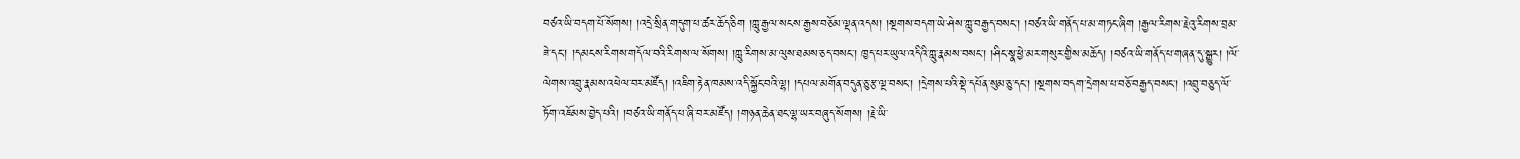བཙའ་ཡི་བདག་པོ་སོགས། །འདྲེ་སྲིན་གདུག་པ་ཚར་ཆོད་ཅིག །ཀླུ་རྒྱལ་སངས་རྒྱས་བཅོམ་ལྡན་འདས། །སྔགས་བདག་ཡེ་ཤེས་ཀླུ་བརྒྱད་བསང་། །བཙའ་ཡི་གནོད་པ་མ་གཏང་ཞིག །རྒྱལ་རིགས་རྗེའུ་རིགས་བྲམ་ཟེ་དང་། །དམངས་རིགས་གདོལ་བའི་རིགས་ལ་སོགས། །ཀླུ་རིགས་མ་ལུས་ཐམས་ཅད་བསང་། ཁྱད་པར་ཡུལ་འདིའི་ཀླུ་རྣམས་བསང་། །ཤིང་སྣ་ཕྱེ་མར་གསུར་གྱིས་མཆོད། །བཙའ་ཡི་གནོད་པ་གཞན་དུ་སྒྱུར། །ལོ་ལེགས་འབྲུ་རྣམས་འཕེལ་བར་མཛོད། །འཇིག་རྟེན་ཁམས་འདི་སྐྱོང་བའི་ལྷ། །དཔལ་མགོན་བདུན་ཅུ་རྩ་ལྔ་བསང་། །དྲེགས་པའི་སྡེ་དཔོན་སུམ་ཅུ་དང་། །སྔགས་བདག་དྲེགས་པ་བཅོ་བརྒྱད་བསང་། །འབྲུ་བཅུད་ལོ་ཏོག་འཇོམས་བྱེད་པའི། །བཙའ་ཡི་གནོད་པ་ཞི་བར་མཛོད། །གཉན་ཆེན་ཐང་ལྷ་ཡར་བཞུད་སོགས། །རྗེ་ཡི་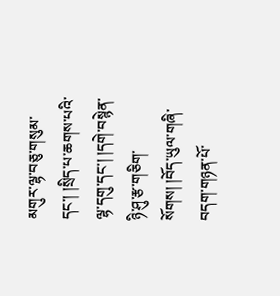མགུར་ལྷ་བཅུ་གསུམ་དང་། །སྲིད་པ་ཆགས་པའི་ལྷ་དགུ་དང་། །དགེ་བསྙེན་ཉི་ཤུ་རྩ་གཅིག་སོགས། །བོད་ཡུལ་གཞི་བདག་གཉན་པོ་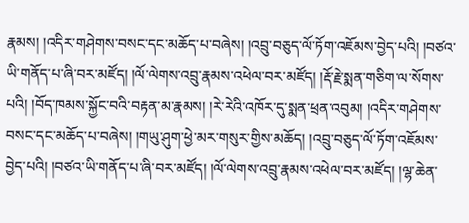རྣམས། །འདིར་གཤེགས་བསང་དང་མཆོད་པ་བཞེས། །འབྲུ་བཅུད་ལོ་ཏོག་འཇོམས་བྱེད་པའི། །བཙའ་ཡི་གནོད་པ་ཞི་བར་མཛོད། །ལོ་ལེགས་འབྲུ་རྣམས་འཕེལ་བར་མཛོད། །རྡོ་རྗེ་སྨན་གཅིག་ལ་སོགས་པའི། །བོད་ཁམས་སྐྱོང་བའི་བརྟན་མ་རྣམས། །རེ་རེའི་འཁོར་དུ་སྨན་ཕྲན་འབུམ། །འདིར་གཤེགས་བསང་དང་མཆོད་པ་བཞེས། །གཡུ་ཤུག་ཕྱེ་མར་གསུར་གྱིས་མཆོད། །འབྲུ་བཅུད་ལོ་ཏོག་འཇོམས་བྱེད་པའི། །བཙའ་ཡི་གནོད་པ་ཞི་བར་མཛོད། །ལོ་ལེགས་འབྲུ་རྣམས་འཕེལ་བར་མཛོད། །ལྷ་ཆེན་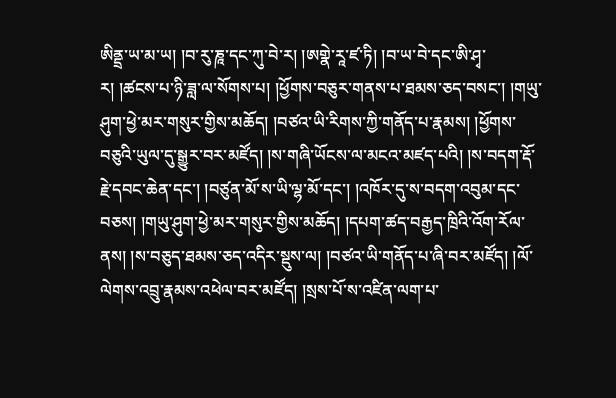ཨིནྡྲ་ཡ་མ་ཡ། །བ་རུ་ཎཱ་དང་ཀུ་བེ་ར། །ཨགྣེ་རཱ་ཛ་ཏི། །བ་ཡ་བེ་དང་ཨི་ཤྭ་ར། །ཚངས་པ་ཉི་ཟླ་ལ་སོགས་པ། །ཕྱོགས་བཅུར་གནས་པ་ཐམས་ཅད་བསང་། །གཡུ་ཤུག་ཕྱེ་མར་གསུར་གྱིས་མཆོད། །བཙའ་ཡི་རིགས་ཀྱི་གནོད་པ་རྣམས། །ཕྱོགས་བཅུའི་ཡུལ་དུ་སྒྱུར་བར་མཛོད། །ས་གཞི་ཡོངས་ལ་མངའ་མཛད་པའི། །ས་བདག་རྡོ་རྗེ་དབང་ཆེན་དང་། །བཙུན་མོ་ས་ཡི་ལྷ་མོ་དང་། །འཁོར་དུ་ས་བདག་འབུམ་དང་བཅས། །གཡུ་ཤུག་ཕྱེ་མར་གསུར་གྱིས་མཆོད། །དཔག་ཚད་བརྒྱད་ཁྲིའི་འོག་རོལ་ནས། །ས་བཅུད་ཐམས་ཅད་འདིར་སྡུས་ལ། །བཙའ་ཡི་གནོད་པ་ཞི་བར་མཛོད། །ལོ་ལེགས་འབྲུ་རྣམས་འཕེལ་བར་མཛོད། །སྲས་པོ་ས་འཛིན་ལག་པ་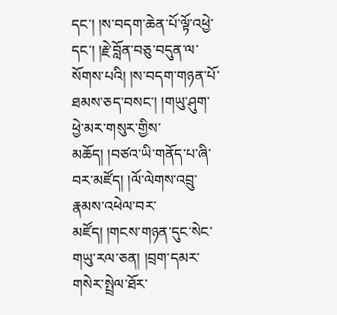དང་། །ས་བདག་ཆེན་པོ་ལྟོ་འཕྱེ་དང་། །རྗེ་བློན་བཅུ་བདུན་ལ་སོགས་པའི། །ས་བདག་གཉན་པོ་ཐམས་ཅད་བསང་། །གཡུ་ཤུག་ཕྱེ་མར་གསུར་གྱིས་མཆོད། །བཙའ་ཡི་གནོད་པ་ཞི་བར་མཛོད། །ལོ་ལེགས་འབྲུ་རྣམས་འཕེལ་བར་མཛོད། །གངས་གཉན་དུང་སེང་གཡུ་རལ་ཅན། །བྲག་དམར་གསེར་སྤྲེལ་ཐོར་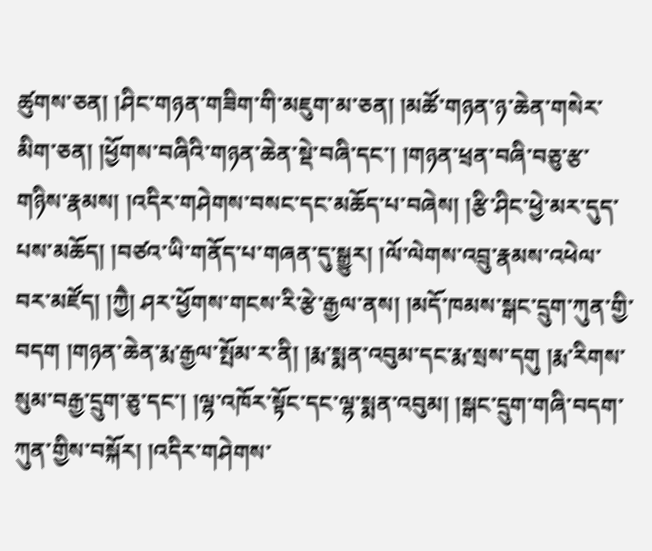ཚུགས་ཅན། །ཤིང་གཉན་གཟིག་གི་མཇུག་མ་ཅན། །མཚོ་གཉན་ཉ་ཆེན་གསེར་མིག་ཅན། །ཕྱོགས་བཞིའི་གཉན་ཆེན་སྡེ་བཞི་དང་། །གཉན་ཕྲན་བཞི་བཅུ་རྩ་གཉིས་རྣམས། །འདིར་གཤེགས་བསང་དང་མཆོད་པ་བཞེས། །རྩི་ཤིང་ཕྱེ་མར་དུད་པས་མཆོད། །བཙའ་ཡི་གནོད་པ་གཞན་དུ་སྒྱུར། །ལོ་ལེགས་འབྲུ་རྣམས་འཕེལ་བར་མཛོད། །ཀྱཻ། ཤར་ཕྱོགས་གངས་རི་རྩེ་རྒྱལ་ནས། །མདོ་ཁམས་སྒང་དྲུག་ཀུན་གྱི་བདག །གཉན་ཆེན་རྨ་རྒྱལ་སྤོམ་ར་ནི། །རྨ་སྨན་འབུམ་དང་རྨ་སྲས་དགུ །རྨ་རིགས་སུམ་བརྒྱ་དྲུག་ཅུ་དང་། །ལྷ་འཁོར་སྟོང་དང་ལྷ་སྨན་འབུམ། །སྒང་དྲུག་གཞི་བདག་ཀུན་གྱིས་བསྐོར། །འདིར་གཤེགས་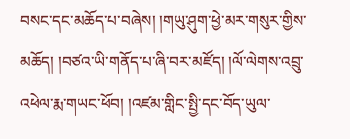བསང་དང་མཆོད་པ་བཞེས། །གཡུ་ཤུག་ཕྱེ་མར་གསུར་གྱིས་མཆོད། །བཙའ་ཡི་གནོད་པ་ཞི་བར་མཛོད། །ལོ་ལེགས་འབྲུ་འཕེལ་རྨ་གཡང་ཕོབ། །འཛམ་གླིང་སྤྱི་དང་བོད་ཡུལ་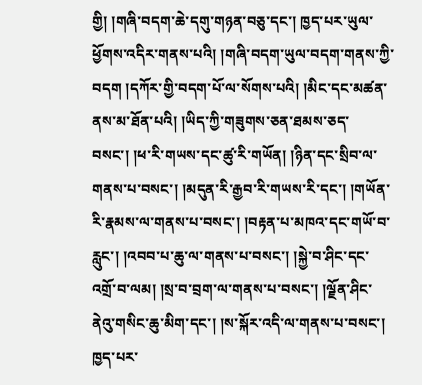གྱི། །གཞི་བདག་ཆེ་དགུ་གཉན་བཅུ་དང་། ཁྱད་པར་ཡུལ་ཕྱོགས་འདིར་གནས་པའི། །གཞི་བདག་ཡུལ་བདག་གནས་ཀྱི་བདག །དཀོར་གྱི་བདག་པོ་ལ་སོགས་པའི། །མིང་དང་མཚན་ནས་མ་ཐོན་པའི། །ཡིད་ཀྱི་གཟུགས་ཅན་ཐམས་ཅད་བསང་། །ཕ་རི་གཡས་དང་ཚུ་རི་གཡོན། །ཉིན་དང་སྲིབ་ལ་གནས་པ་བསང་། །མདུན་རི་རྒྱབ་རི་གཡས་རི་དང་། །གཡོན་རི་རྣམས་ལ་གནས་པ་བསང་། །བརྟན་པ་མཁའ་དང་གཡོ་བ་རླུང་། །འབབ་པ་ཆུ་ལ་གནས་པ་བསང་། །སྐྱེ་བ་ཤིང་དང་འགྲོ་བ་ལམ། །སྲ་བ་བྲག་ལ་གནས་པ་བསང་། །ལྗོན་ཤིང་ནེའུ་གསིང་ཆུ་མིག་དང་། །ས་སྐོར་འདི་ལ་གནས་པ་བསང་། ཁྱད་པར་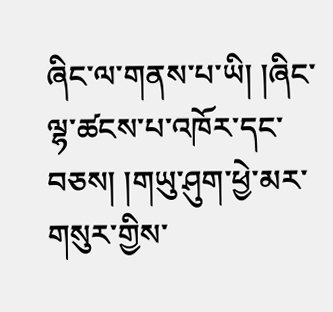ཞིང་ལ་གནས་པ་ཡི། །ཞིང་ལྷ་ཚངས་པ་འཁོར་དང་བཅས། །གཡུ་ཤུག་ཕྱེ་མར་གསུར་གྱིས་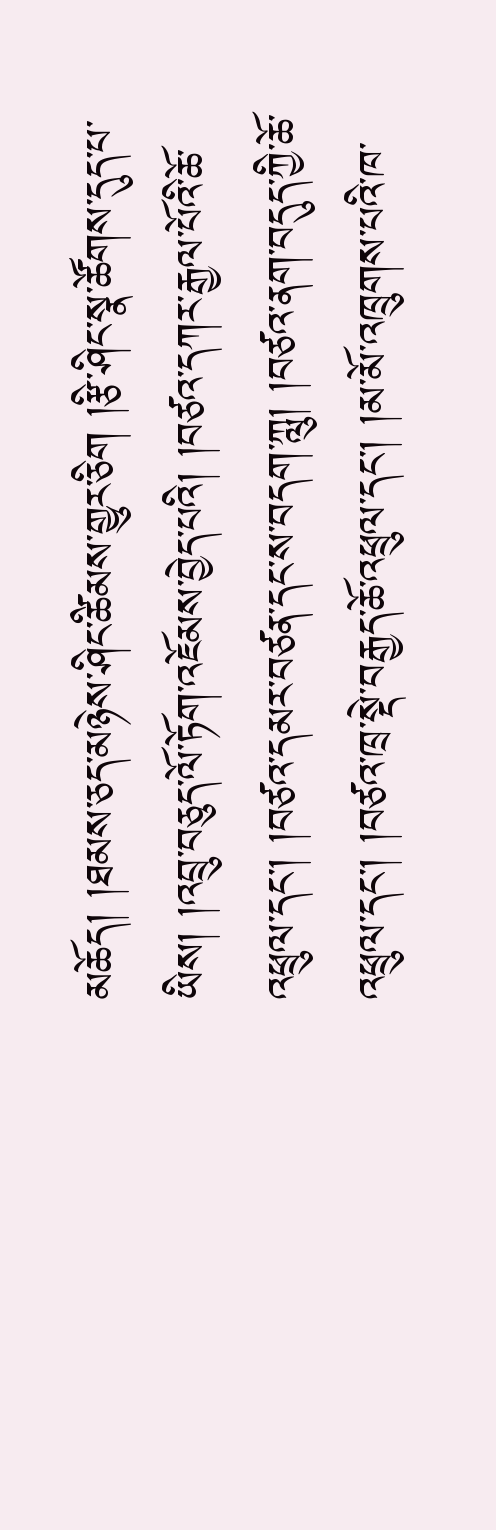མཆོད། །ཐམས་ཅད་མཉེས་ཤིང་ཚིམས་གྱུར་ཅིག །རྩི་ཤིང་སྣ་ཚོགས་དུད་པ་ཡིས། །འབྲུ་བཅུད་ལོ་ཏོག་འཇོམས་བྱེད་པའི། །བཙའ་དཀར་རྒྱལ་པོའི་ཆོ་འཕྲུལ་དང་། །བཙའ་དམར་བཙན་དང་ས་བདག་ཀླུ། །བཙའ་ནག་བདུད་ཀྱི་ཆོ་འཕྲུལ་དང་། །བཙའ་ཁྲ་སྡེ་བརྒྱད་ཆོ་འཕྲུལ་དང་། །མ་མོ་འཁྲུགས་པའི་ཁ་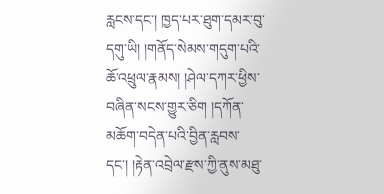རླངས་དང་། ཁྱད་པར་ཐུག་དམར་བུ་དགུ་ཡི། །གནོད་སེམས་གདུག་པའི་ཆོ་འཕྲུལ་རྣམས། །ཤེལ་དཀར་ཕྱིས་བཞིན་སངས་གྱུར་ཅིག །དཀོན་མཆོག་བདེན་པའི་བྱིན་རླབས་དང་། །རྟེན་འབྲེལ་རྫས་ཀྱི་ནུས་མཐུ་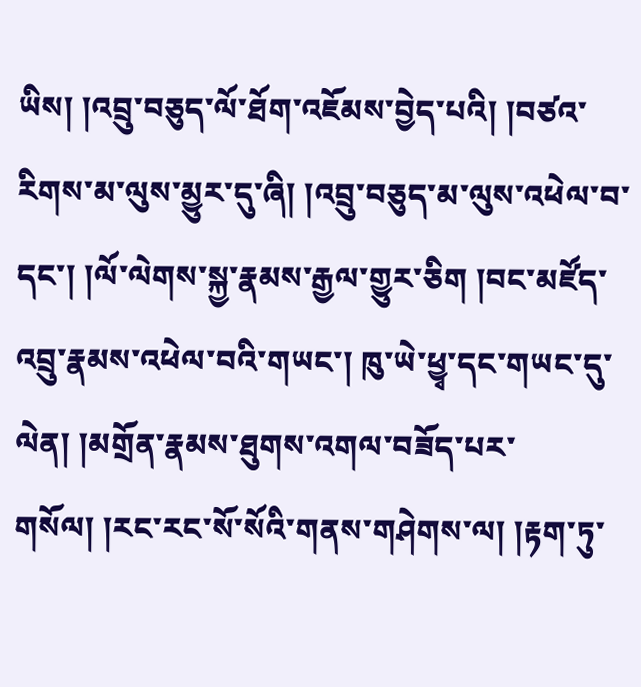ཡིས། །འབྲུ་བཅུད་ལོ་ཐོག་འཇོམས་བྱེད་པའི། །བཙའ་རིགས་མ་ལུས་མྱུར་དུ་ཞི། །འབྲུ་བཅུད་མ་ལུས་འཕེལ་བ་དང་། །ལོ་ལེགས་སྐྱ་རྣམས་རྒྱལ་གྱུར་ཅིག །བང་མཛོད་འབྲུ་རྣམས་འཕེལ་བའི་གཡང་། ཁུ་ཡེ་ཕྱྭ་དང་གཡང་དུ་ལེན། །མགྲོན་རྣམས་ཐུགས་འགལ་བཟོད་པར་གསོལ། །རང་རང་སོ་སོའི་གནས་གཤེགས་ལ། །རྟག་ཏུ་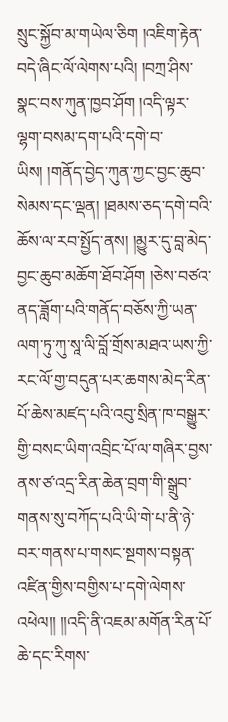སྲུང་སྐྱོབ་མ་གཡེལ་ཅིག །འཇིག་རྟེན་བདེ་ཞིང་ལོ་ལེགས་པའི། །བཀྲ་ཤིས་སྣང་བས་ཀུན་ཁྱབ་ཤོག །འདི་ལྟར་ལྷག་བསམ་དག་པའི་དགེ་བ་ཡིས། །གནོད་བྱེད་ཀུན་ཀྱང་བྱང་ཆུབ་སེམས་དང་ལྡན། །ཐམས་ཅད་དགེ་བའི་ཆོས་ལ་རབ་སྤྱོད་ནས། །མྱུར་དུ་བླ་མེད་བྱང་ཆུབ་མཆོག་ཐོབ་ཤོག །ཅེས་བཙའ་ནད་ཟློག་པའི་གནོད་བཅོས་ཀྱི་ཡན་ལག་ཏུ་ཀུ་སཱ་ལི་བློ་གྲོས་མཐའ་ཡས་ཀྱི་རང་ལོ་གྱ་བདུན་པར་ཆགས་མེད་རིན་པོ་ཆེས་མཛད་པའི་འབུ་སྲིན་ཁ་བསྒྱུར་གྱི་བསང་ཡིག་འབྲིང་པོ་ལ་གཞིར་བྱས་ནས་ཙ་འདྲ་རིན་ཆེན་བྲག་གི་སྒྲུབ་གནས་སུ་བཀོད་པའི་ཡི་གེ་པ་ནི་ཉེ་བར་གནས་པ་གསང་སྔགས་བསྟན་འཛིན་གྱིས་བགྱིས་པ་དགེ་ལེགས་འཕེལ།། །།འདི་ནི་འཇམ་མགོན་རིན་པོ་ཆེ་དང་རིགས་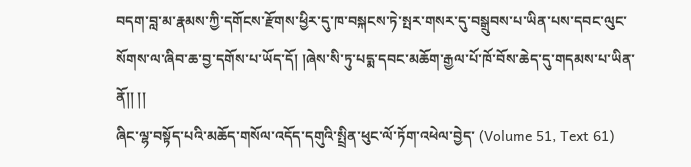བདག་བླ་མ་རྣམས་ཀྱི་དགོངས་རྫོགས་ཕྱིར་དུ་ཁ་བསྐངས་ཏེ་སྤར་གསར་དུ་བསྒྲུབས་པ་ཡིན་པས་དབང་ལུང་སོགས་ལ་ཞིབ་ཆ་བྱ་དགོས་པ་ཡོད་དོ། །ཞེས་སི་ཏུ་པདྨ་དབང་མཆོག་རྒྱལ་པོ་ཁོ་བོས་ཆེད་དུ་གདམས་པ་ཡིན་ནོ།། །།
ཞིང་ལྷ་བསྟོད་པའི་མཆོད་གསོལ་འདོད་དགུའི་སྤྲིན་ཕུང་ལོ་ཏོག་འཕེལ་བྱེད་ (Volume 51, Text 61)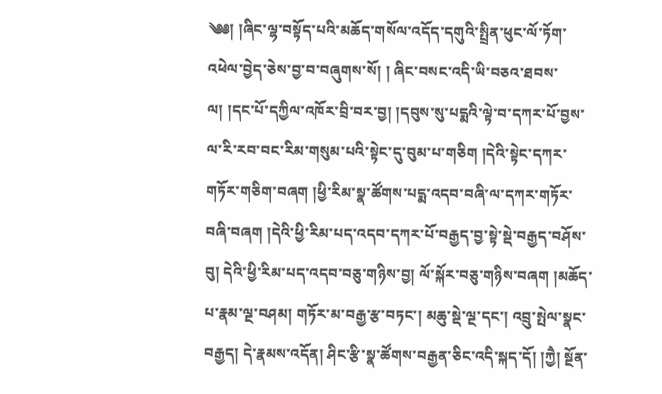༄༅། །ཞིང་ལྷ་བསྟོད་པའི་མཆོད་གསོལ་འདོད་དགུའི་སྤྲིན་ཕུང་ལོ་ཏོག་འཕེལ་བྱེད་ཅེས་བྱ་བ་བཞུགས་སོ། ། ཞིང་བསང་འདི་ཡི་བཅའ་ཐབས་ལ། །དང་པོ་དཀྱིལ་འཁོར་བྲི་བར་བྱ། །དབུས་སུ་པདྨའི་ལྟེ་བ་དཀར་པོ་བྱས་ལ་རི་རབ་བང་རིམ་གསུམ་པའི་སྟེང་དུ་བུམ་པ་གཅིག །དེའི་སྟེང་དཀར་གཏོར་གཅིག་བཞག །ཕྱི་རིམ་སྣ་ཚོགས་པདྨ་འདབ་བཞི་ལ་དཀར་གཏོར་བཞི་བཞག །དེའི་ཕྱི་རིམ་པད་འདབ་དཀར་པོ་བརྒྱད་བྱ་སྟེ་སྡེ་བརྒྱད་བཤོས་བུ། དེའི་ཕྱི་རིམ་པད་འདབ་བཅུ་གཉིས་བྱ། ལོ་སྐོར་བཅུ་གཉིས་བཞག །མཆོད་པ་རྣམ་ལྔ་བཤམ། གཏོར་མ་བརྒྱ་རྩ་བཏང་། མཆུ་སྡེ་ལྔ་དང་། འབྲུ་སྤེལ་སྣང་བརྒྱད། དེ་རྣམས་འདོན། ཤིང་རྩི་སྣ་ཚོགས་བརྒྱན་ཅིང་འདི་སྐད་དོ། །ཀྱཻ། སྔོན་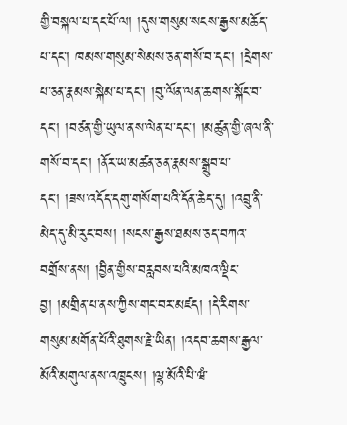གྱི་བསྐལ་པ་དང་པོ་ལ། །དུས་གསུམ་སངས་རྒྱས་མཆོད་པ་དང་། ཁམས་གསུམ་སེམས་ཅན་གསོ་བ་དང་། །དྲེགས་པ་ཅན་རྣམས་སྐེམ་པ་དང་། །བུ་ལོན་ལན་ཆགས་སྐོང་བ་དང་། །བཙན་གྱི་ཡུལ་ནས་ལེན་པ་དང་། །མཚུན་གྱི་ཞལ་ནི་གསོ་བ་དང་། །ནོར་ཡ་མཚན་ཅན་རྣམས་སྒྲུབ་པ་དང་། །ཟས་འདོད་དགུ་གསོག་པའི་དོན་ཆེད་དུ། །འབྲུ་ནི་མེད་དུ་མི་རུང་བས། །སངས་རྒྱས་ཐམས་ཅད་བཀའ་བགྲོས་ནས། །བྱིན་གྱིས་བརླབས་པའི་མཁའ་ལྡིང་བྱ། །མགྲིན་པ་ནས་ཀྱིས་གང་བར་མཛད། །དེ་རིགས་གསུམ་མགོན་པོའི་ཐུགས་རྗེ་ཡིན། །འདབ་ཆགས་རྒྱལ་མོའི་མགུལ་ནས་འཁྲུངས། །ལྷ་མོའི་པི་ཝཾ་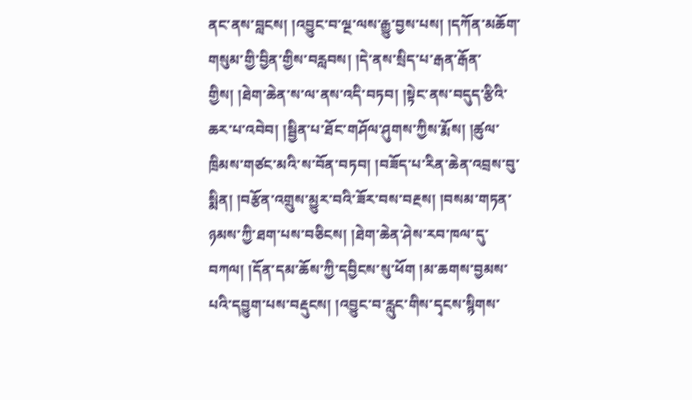ནང་ནས་བླངས། །འབྱུང་བ་ལྔ་ལས་རྒྱུ་བྱས་པས། །དཀོན་མཆོག་གསུམ་གྱི་བྱིན་གྱིས་བརླབས། །དེ་ནས་སྲིད་པ་རྒན་རྒོན་གྱིས། །ཐེག་ཆེན་ས་ལ་ནས་འདི་བཏབ། །སྟེང་ནས་བདུད་རྩིའི་ཆར་པ་འབེབ། །སྦྱིན་པ་ཐོང་གཤོལ་ཤུགས་ཀྱིས་རྨོས། །ཚུལ་ཁྲིམས་གཙང་མའི་ས་བོན་བཏབ། །བཟོད་པ་རིན་ཆེན་འབྲས་བུ་སྨིན། །བརྩོན་འགྲུས་མྱུར་བའི་ཟོར་བས་བརྔས། །བསམ་གཏན་ཉམས་ཀྱི་ཐག་པས་བཅིངས། །ཐེག་ཆེན་ཤེས་རབ་ཁལ་དུ་བཀལ། །དོན་དམ་ཆོས་ཀྱི་དབྱིངས་སུ་ཕོག །མ་ཆགས་བྱམས་པའི་དབྱུག་པས་བརྡུངས། །འབྱུང་བ་རླུང་གིས་དྭངས་སྙིགས་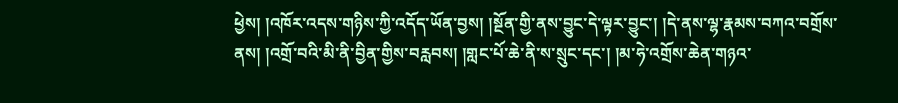ཕྱེས། །འཁོར་འདས་གཉིས་ཀྱི་འདོད་ཡོན་བྱས། །སྔོན་གྱི་ནས་བྱུང་དེ་ལྟར་བྱུང་། །དེ་ནས་ལྷ་རྣམས་བཀའ་བགྲོས་ནས། །འགྲོ་བའི་མི་ནི་བྱིན་གྱིས་བརླབས། །གླང་པོ་ཆེ་ནི་ས་སྲུང་དང་། །མ་ཧེ་འགྲོས་ཆེན་གཉའ་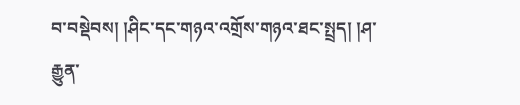བ་བསྡེབས། །ཤིང་དང་གཉའ་འགྲོས་གཉའ་ཐང་སྤྲད། །ཤ་རྒྱུན་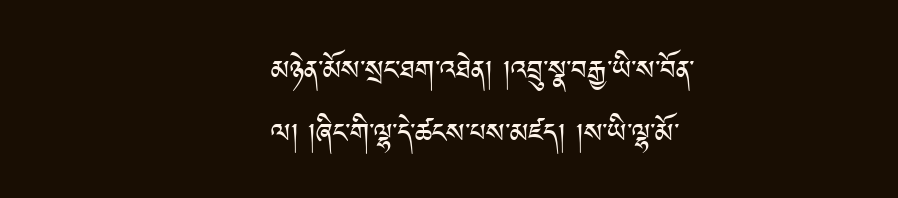མཉེན་མོས་སྲང་ཐག་འཐེན། །འབྲུ་སྣ་བརྒྱ་ཡི་ས་བོན་ལ། །ཞིང་གི་ལྷ་དེ་ཚངས་པས་མཛད། །ས་ཡི་ལྷ་མོ་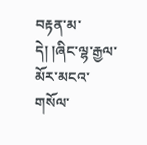བརྟན་མ་དེ། །ཞིང་ལྷ་རྒྱལ་མོར་མངའ་གསོལ་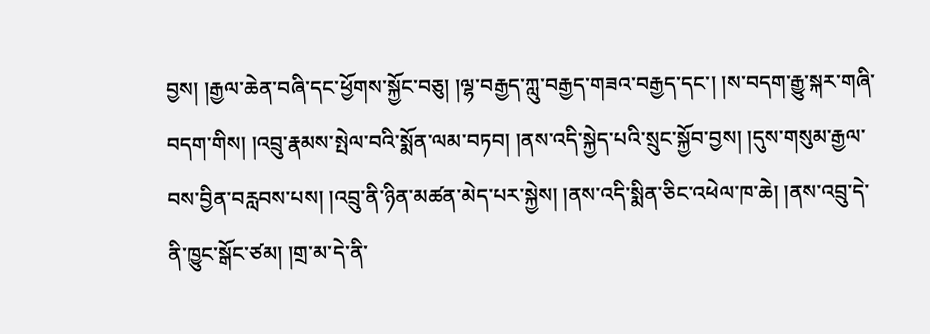བྱས། །རྒྱལ་ཆེན་བཞི་དང་ཕྱོགས་སྐྱོང་བཅུ། །ལྷ་བརྒྱད་ཀླུ་བརྒྱད་གཟའ་བརྒྱད་དང་། །ས་བདག་རྒྱུ་སྐར་གཞི་བདག་གིས། །འབྲུ་རྣམས་སྤེལ་བའི་སྨོན་ལམ་བཏབ། །ནས་འདི་སྐྱེད་པའི་སྲུང་སྐྱོབ་བྱས། །དུས་གསུམ་རྒྱལ་བས་བྱིན་བརླབས་པས། །འབྲུ་ནི་ཉིན་མཚན་མེད་པར་སྐྱེས། །ནས་འདི་སྨིན་ཅིང་འཕེལ་ཁ་ཆེ། །ནས་འབྲུ་དེ་ནི་ཁྱུང་སྒོང་ཙམ། །གྲ་མ་དེ་ནི་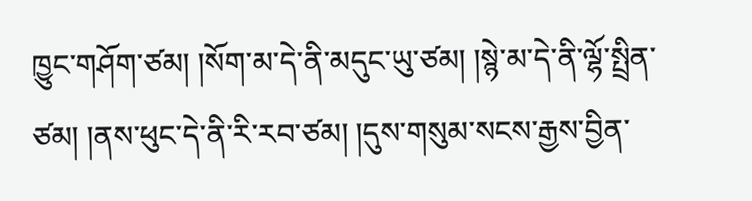ཁྱུང་གཤོག་ཙམ། །སོག་མ་དེ་ནི་མདུང་ཡུ་ཙམ། །སྙེ་མ་དེ་ནི་ལྷོ་སྤྲིན་ཙམ། །ནས་ཕུང་དེ་ནི་རི་རབ་ཙམ། །དུས་གསུམ་སངས་རྒྱས་བྱིན་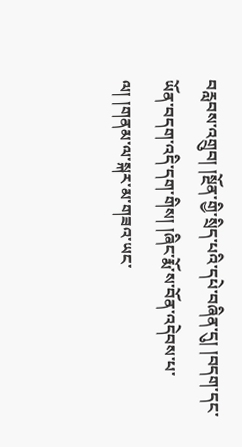བརླབས་འགྲུབ། །སྔོན་གྱི་སྲིད་པའི་དཔེ་བཞིན་དུ། །བདག་དང་ཡོན་བདག་འདི་དག་གིས། །ཞིང་རྨོ་ས་བོན་འདེབས་པ་ལ། །གནམ་ལ་སྐར་མ་གཟའ་ཡང་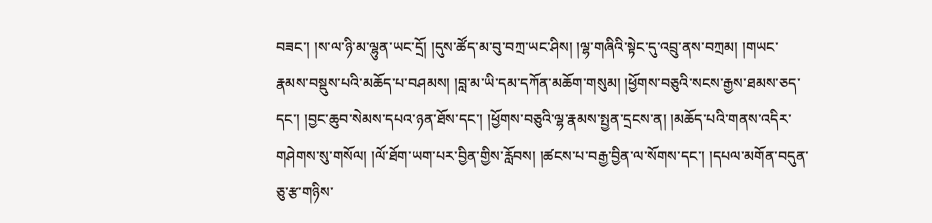བཟང་། །ས་ལ་ཉི་མ་ལྷུན་ཡང་དྲོ། །དུས་ཚོད་མ་བུ་བཀྲ་ཡང་ཤིས། །ལྷ་གཞིའི་སྟེང་དུ་འབྲུ་ནས་བཀྲམ། །གཡང་རྣམས་བསྡུས་པའི་མཆོད་པ་བཤམས། །བླ་མ་ཡི་དམ་དཀོན་མཆོག་གསུམ། །ཕྱོགས་བཅུའི་སངས་རྒྱས་ཐམས་ཅད་དང་། །བྱང་ཆུབ་སེམས་དཔའ་ཉན་ཐོས་དང་། །ཕྱོགས་བཅུའི་ལྷ་རྣམས་སྤྱན་དྲངས་ན། །མཆོད་པའི་གནས་འདིར་གཤེགས་སུ་གསོལ། །ལོ་ཐོག་ཡག་པར་བྱིན་གྱིས་རློབས། །ཚངས་པ་བརྒྱ་བྱིན་ལ་སོགས་དང་། །དཔལ་མགོན་བདུན་ཅུ་རྩ་གཉིས་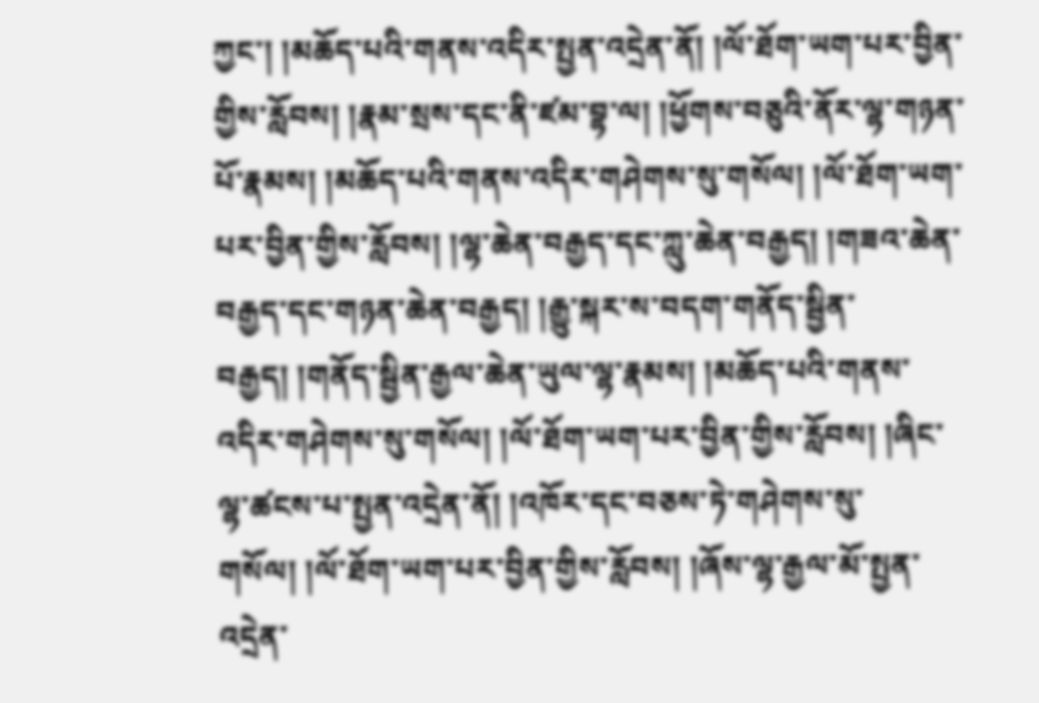ཀྱང་། །མཆོད་པའི་གནས་འདིར་སྤྱན་འདྲེན་ནོ། །ལོ་ཐོག་ཡག་པར་བྱིན་གྱིས་རློབས། །རྣམ་སྲས་དང་ནི་ཛམ་བྷ་ལ། །ཕྱོགས་བཅུའི་ནོར་ལྷ་གཉན་པོ་རྣམས། །མཆོད་པའི་གནས་འདིར་གཤེགས་སུ་གསོལ། །ལོ་ཐོག་ཡག་པར་བྱིན་གྱིས་རློབས། །ལྷ་ཆེན་བརྒྱད་དང་ཀླུ་ཆེན་བརྒྱད། །གཟའ་ཆེན་བརྒྱད་དང་གཉན་ཆེན་བརྒྱད། །རྒྱུ་སྐར་ས་བདག་གནོད་སྦྱིན་བརྒྱད། །གནོད་སྦྱིན་རྒྱལ་ཆེན་ཡུལ་ལྷ་རྣམས། །མཆོད་པའི་གནས་འདིར་གཤེགས་སུ་གསོལ། །ལོ་ཐོག་ཡག་པར་བྱིན་གྱིས་རློབས། །ཞིང་ལྷ་ཚངས་པ་སྤྱན་འདྲེན་ནོ། །འཁོར་དང་བཅས་ཏེ་གཤེགས་སུ་གསོལ། །ལོ་ཐོག་ཡག་པར་བྱིན་གྱིས་རློབས། །ཞོས་ལྷ་རྒྱལ་མོ་སྤྱན་འདྲེན་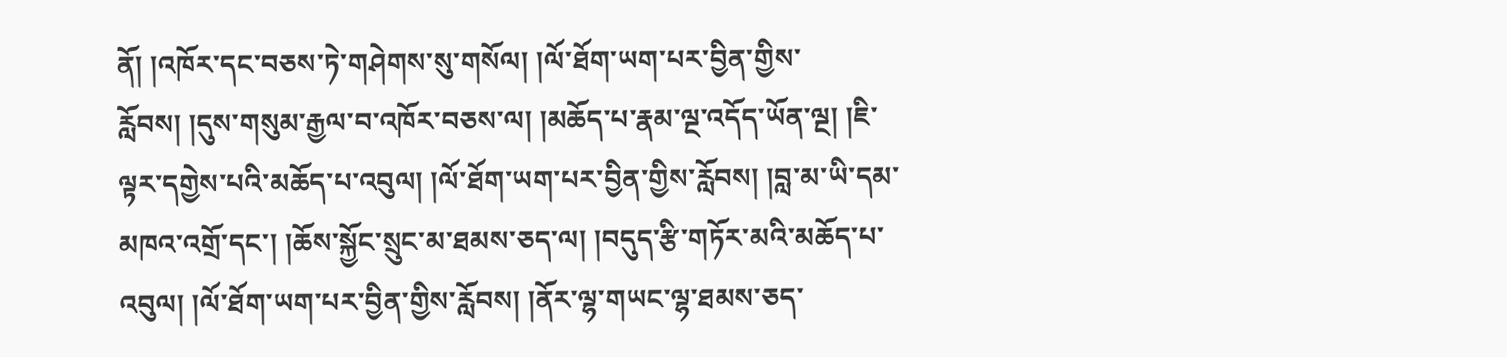ནོ། །འཁོར་དང་བཅས་ཏེ་གཤེགས་སུ་གསོལ། །ལོ་ཐོག་ཡག་པར་བྱིན་གྱིས་རློབས། །དུས་གསུམ་རྒྱལ་བ་འཁོར་བཅས་ལ། །མཆོད་པ་རྣམ་ལྔ་འདོད་ཡོན་ལྔ། །ཇི་ལྟར་དགྱེས་པའི་མཆོད་པ་འབུལ། །ལོ་ཐོག་ཡག་པར་བྱིན་གྱིས་རློབས། །བླ་མ་ཡི་དམ་མཁའ་འགྲོ་དང་། །ཆོས་སྐྱོང་སྲུང་མ་ཐམས་ཅད་ལ། །བདུད་རྩི་གཏོར་མའི་མཆོད་པ་འབུལ། །ལོ་ཐོག་ཡག་པར་བྱིན་གྱིས་རློབས། །ནོར་ལྷ་གཡང་ལྷ་ཐམས་ཅད་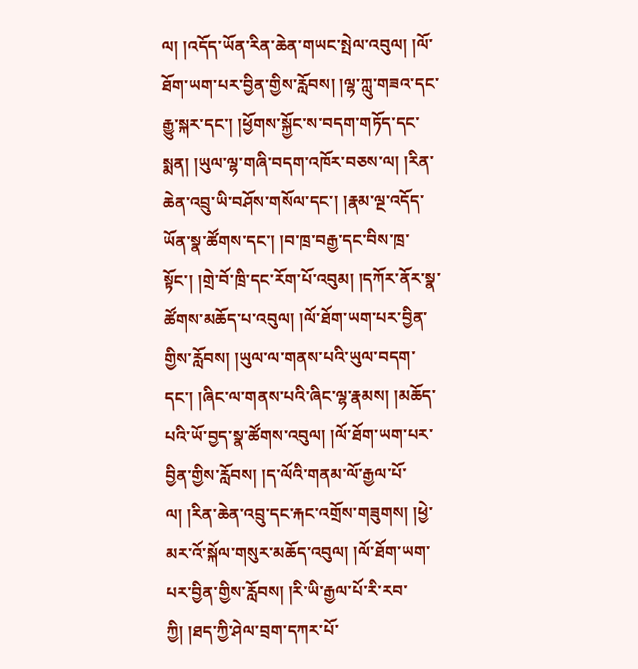ལ། །འདོད་ཡོན་རིན་ཆེན་གཡང་སྤེལ་འབུལ། །ལོ་ཐོག་ཡག་པར་བྱིན་གྱིས་རློབས། །ལྷ་ཀླུ་གཟའ་དང་རྒྱུ་སྐར་དང་། །ཕྱོགས་སྐྱོང་ས་བདག་གཏོད་དང་སྨན། །ཡུལ་ལྷ་གཞི་བདག་འཁོར་བཅས་ལ། །རིན་ཆེན་འབྲུ་ཡི་བཤོས་གསོལ་དང་། །རྣམ་ལྔ་འདོད་ཡོན་སྣ་ཚོགས་དང་། །བ་ཁྲ་བརྒྱ་དང་བིས་ཁྲ་སྟོང་། །གྲེ་བོ་ཁྲི་དང་རོག་པོ་འབུམ། །དཀོར་ནོར་སྣ་ཚོགས་མཆོད་པ་འབུལ། །ལོ་ཐོག་ཡག་པར་བྱིན་གྱིས་རློབས། །ཡུལ་ལ་གནས་པའི་ཡུལ་བདག་དང་། །ཞིང་ལ་གནས་པའི་ཞིང་ལྷ་རྣམས། །མཆོད་པའི་ཡོ་བྱད་སྣ་ཚོགས་འབུལ། །ལོ་ཐོག་ཡག་པར་བྱིན་གྱིས་རློབས། །ད་ལོའི་གནམ་ལོ་རྒྱལ་པོ་ལ། །རིན་ཆེན་འབྲུ་དང་རྐང་འགྲོས་གཟུགས། །ཕྱེ་མར་འོ་སྐོལ་གསུར་མཆོད་འབུལ། །ལོ་ཐོག་ཡག་པར་བྱིན་གྱིས་རློབས། །རི་ཡི་རྒྱལ་པོ་རི་རབ་ཀྱི། །ཐད་ཀྱི་ཤེལ་བྲག་དཀར་པོ་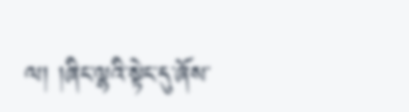ལ། །ཞིང་ལྷའི་སྟེང་དུ་ཞོས་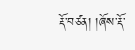རྡོ་བཙན། །ཞོས་རྡོ་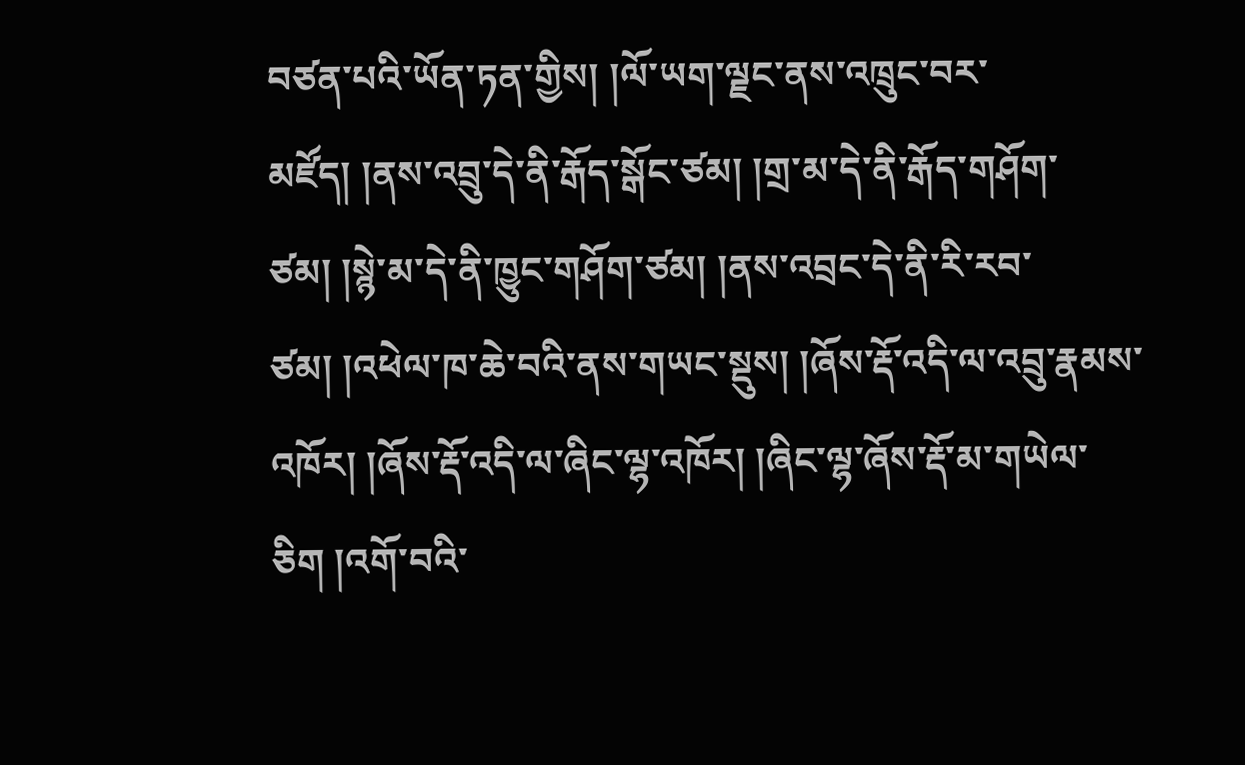བཙན་པའི་ཡོན་ཏན་གྱིས། །ལོ་ཡག་ལྗང་ནས་འཁྲུང་བར་མཛོད། །ནས་འབྲུ་དེ་ནི་རྒོད་སྒོང་ཙམ། །གྲ་མ་དེ་ནི་རྒོད་གཤོག་ཙམ། །སྙེ་མ་དེ་ནི་ཁྱུང་གཤོག་ཙམ། །ནས་འབྲང་དེ་ནི་རི་རབ་ཙམ། །འཕེལ་ཁ་ཆེ་བའི་ནས་གཡང་སྡུས། །ཞོས་རྡོ་འདི་ལ་འབྲུ་རྣམས་འཁོར། །ཞོས་རྡོ་འདི་ལ་ཞིང་ལྷ་འཁོར། །ཞིང་ལྷ་ཞོས་རྡོ་མ་གཡེལ་ཅིག །འགོ་བའི་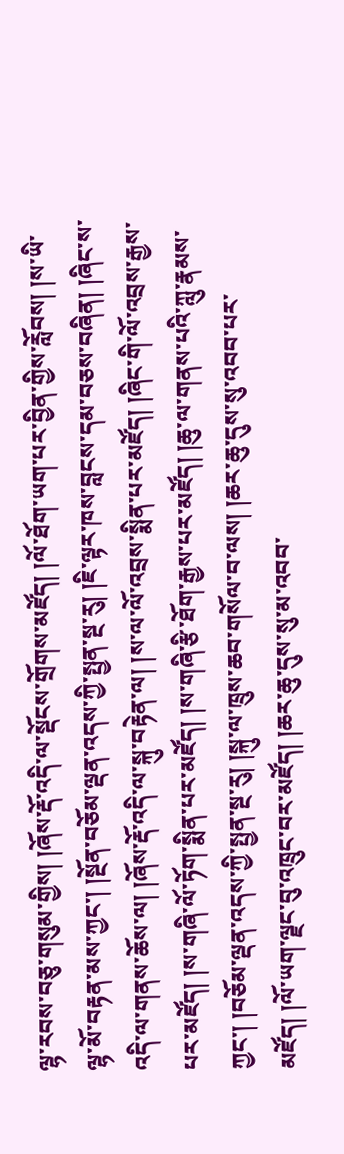ལྷ་རབས་བཅུ་གསུམ་གྱིས། །ཞོས་རྡོ་འདི་ལ་སྡོངས་གྲོགས་མཛོད། །ལོ་ཐོག་ཡག་པར་བྱིན་གྱིས་རློབས། །ས་ཡི་ལྷ་མོ་བརྟན་མས་ཀྱང་། །སྔོན་བཅོམ་ལྡན་འདས་ཀྱི་སྤྱན་སྔ་རུ། །ཇི་ལྟར་ཁས་བླངས་དམ་བཅས་བཞིན། །ཞིང་ས་འདི་ལ་གནས་ཆོས་ལ། །ཞོས་རྡོ་འདི་ལ་སྐུ་བརྟེན་ལ། །ས་ལ་ལོ་འབྲས་སྨིན་པར་མཛོད། །ཞིང་གི་ལོ་འབྲས་རྒྱས་པར་མཛོད། །ས་གཞི་ལོ་ཏོག་སྨིན་པར་མཛོད། །ས་གཞི་རྩི་ཐོག་རྒྱས་པར་མཛོད། །ཆུ་ལ་གནས་པའི་ཀླུ་རྣམས་ཀྱང་། །བཅོམ་ལྡན་འདས་ཀྱི་སྤྱན་སྔ་རུ། །སྐུ་ལ་ཁྲུས་ཆབ་གསོལ་བ་ལས། །ཆར་ཆུ་དུས་སུ་འབབ་པར་མཛོད། །ལོ་ཡག་ལྗང་བུ་འཁྲུང་བར་མཛོད། །ཆར་ཆུ་དུས་སུ་མ་འབབ་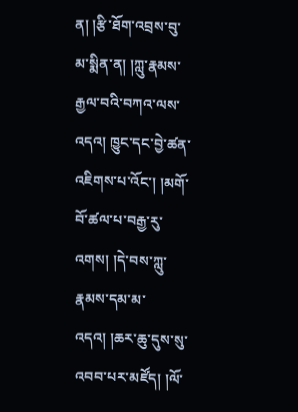ན། །རྩི་ཐོག་འབྲས་བུ་མ་སྨིན་ན། །ཀླུ་རྣམས་རྒྱལ་བའི་བཀའ་ལས་འདའ། ཁྱུང་དང་བྱེ་ཚན་འཇིགས་པ་འོང་། །མགོ་བོ་ཚལ་པ་བརྒྱ་རུ་འགས། །དེ་བས་ཀླུ་རྣམས་དམ་མ་འདའ། །ཆར་ཆུ་དུས་སུ་འབབ་པར་མཛོད། །ལོ་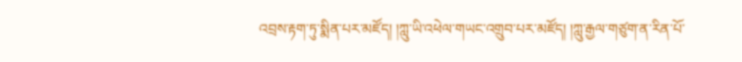འབྲས་རྟག་ཏུ་སྨིན་པར་མཛོད། །ཀླུ་ཡི་འཕེལ་གཡང་འགྲུབ་པར་མཛོད། །ཀླུ་རྒྱལ་གཙུག་ན་རིན་པོ་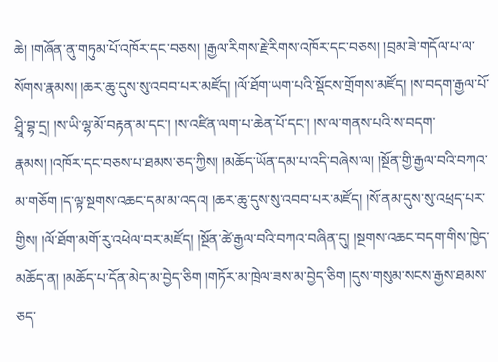ཆེ། །གཞོན་ནུ་གཏུམ་པོ་འཁོར་དང་བཅས། །རྒྱལ་རིགས་རྗེ་རིགས་འཁོར་དང་བཅས། །བྲམ་ཟེ་གདོལ་པ་ལ་སོགས་རྣམས། །ཆར་ཆུ་དུས་སུ་འབབ་པར་མཛོད། །ལོ་ཐོག་ཡག་པའི་སྡོངས་གྲོགས་མཛོད། །ས་བདག་རྒྱལ་པོ་ཤྲཱི་བྷ་དྲ། །ས་ཡི་ལྷ་མོ་བརྟན་མ་དང་། །ས་འཛིན་ལག་པ་ཆེན་པོ་དང་། །ས་ལ་གནས་པའི་ས་བདག་རྣམས། །འཁོར་དང་བཅས་པ་ཐམས་ཅད་ཀྱིས། །མཆོད་ཡོན་དམ་པ་འདི་བཞེས་ལ། །སྔོན་གྱི་རྒྱལ་བའི་བཀའ་མ་གཅོག །ད་ལྟ་སྔགས་འཆང་དམ་མ་འདའ། །ཆར་ཆུ་དུས་སུ་འབབ་པར་མཛོད། །སོ་ནམ་དུས་སུ་འཕྲད་པར་གྱིས། །ལོ་ཐོག་མགོ་རུ་འཕེལ་བར་མཛོད། །སྔོན་ཚེ་རྒྱལ་བའི་བཀའ་བཞིན་དུ། །སྔགས་འཆང་བདག་གིས་ཁྱེད་མཆོད་ན། །མཆོད་པ་དོན་མེད་མ་བྱེད་ཅིག །གཏོར་མ་ཁྲེལ་ཟས་མ་བྱེད་ཅིག །དུས་གསུམ་སངས་རྒྱས་ཐམས་ཅད་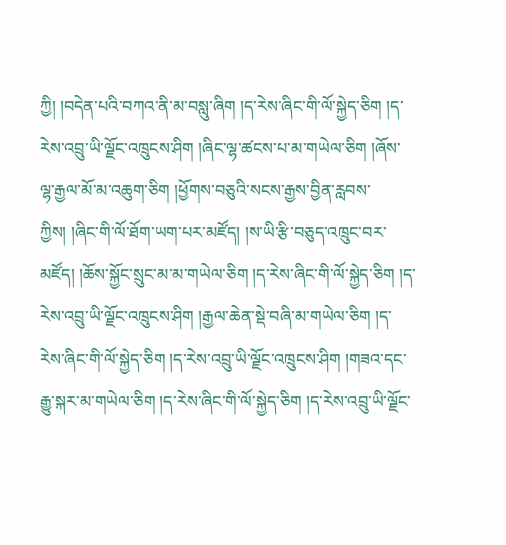ཀྱི། །བདེན་པའི་བཀའ་ནི་མ་བསླུ་ཞིག །ད་རེས་ཞིང་གི་ལོ་སྐྱེད་ཅིག །ད་རེས་འབྲུ་ཡི་ལྗོང་འཁྲུངས་ཤིག །ཞིང་ལྷ་ཚངས་པ་མ་གཡེལ་ཅིག །ཞོས་ལྷ་རྒྱལ་མོ་མ་འཆུག་ཅིག །ཕྱོགས་བཅུའི་སངས་རྒྱས་བྱིན་རླབས་ཀྱིས། །ཞིང་གི་ལོ་ཐོག་ཡག་པར་མཛོད། །ས་ཡི་རྩི་བཅུད་འཁྲུང་བར་མཛོད། །ཆོས་སྐྱོང་སྲུང་མ་མ་གཡེལ་ཅིག །ད་རེས་ཞིང་གི་ལོ་སྐྱེད་ཅིག །ད་རེས་འབྲུ་ཡི་ལྗོང་འཁྲུངས་ཤིག །རྒྱལ་ཆེན་སྡེ་བཞི་མ་གཡེལ་ཅིག །ད་རེས་ཞིང་གི་ལོ་སྐྱེད་ཅིག །ད་རེས་འབྲུ་ཡི་ལྗོང་འཁྲུངས་ཤིག །གཟའ་དང་རྒྱུ་སྐར་མ་གཡེལ་ཅིག །ད་རེས་ཞིང་གི་ལོ་སྐྱེད་ཅིག །ད་རེས་འབྲུ་ཡི་ལྗོང་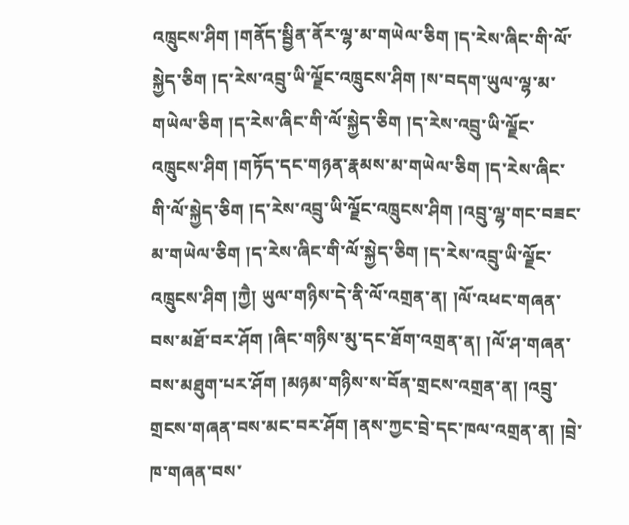འཁྲུངས་ཤིག །གནོད་སྦྱིན་ནོར་ལྷ་མ་གཡེལ་ཅིག །ད་རེས་ཞིང་གི་ལོ་སྐྱེད་ཅིག །ད་རེས་འབྲུ་ཡི་ལྗོང་འཁྲུངས་ཤིག །ས་བདག་ཡུལ་ལྷ་མ་གཡེལ་ཅིག །ད་རེས་ཞིང་གི་ལོ་སྐྱེད་ཅིག །ད་རེས་འབྲུ་ཡི་ལྗོང་འཁྲུངས་ཤིག །གཏོད་དང་གཉན་རྣམས་མ་གཡེལ་ཅིག །ད་རེས་ཞིང་གི་ལོ་སྐྱེད་ཅིག །ད་རེས་འབྲུ་ཡི་ལྗོང་འཁྲུངས་ཤིག །འབྲུ་ལྷ་གང་བཟང་མ་གཡེལ་ཅིག །ད་རེས་ཞིང་གི་ལོ་སྐྱེད་ཅིག །ད་རེས་འབྲུ་ཡི་ལྗོང་འཁྲུངས་ཤིག །ཀྱཻ། ཡུལ་གཉིས་དེ་ནི་ལོ་འགྲན་ན། །ལོ་འཕང་གཞན་བས་མཐོ་བར་ཤོག །ཞིང་གཉིས་མུ་དང་ཐོག་འགྲན་ན། །ལོ་ཤ་གཞན་བས་མཐུག་པར་ཤོག །མཉམ་གཉིས་ས་བོན་གྲངས་འགྲན་ན། །འབྲུ་གྲངས་གཞན་བས་མང་བར་ཤོག །ནས་ཀྱང་བྲེ་དང་ཁལ་འགྲན་ན། །བྲེ་ཁ་གཞན་བས་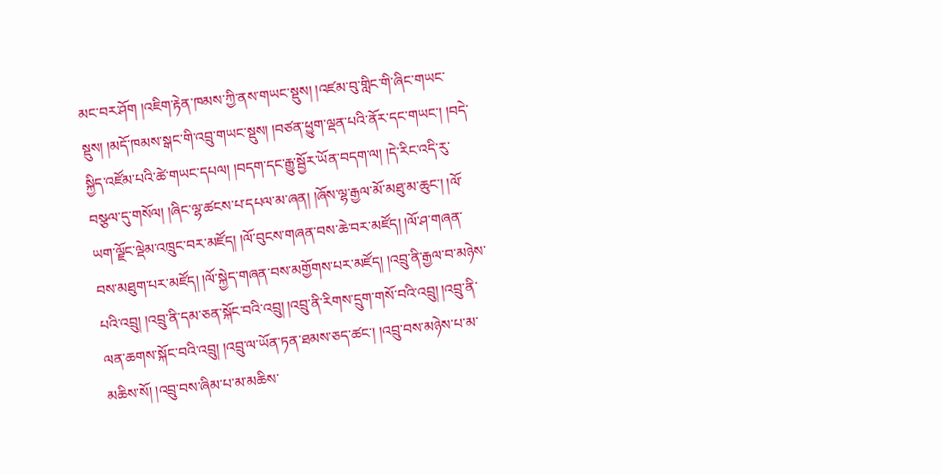མང་བར་ཤོག །འཇིག་རྟེན་ཁམས་ཀྱི་ནས་གཡང་སྡུས། །འཛམ་བུ་གླིང་གི་ཞིང་གཡང་སྡུས། །མདོ་ཁམས་སྒང་གི་འབྲུ་གཡང་སྡུས། །བཙན་ཕྱུག་ལྡན་པའི་ནོར་དང་གཡང་། །བདེ་སྐྱིད་འཛོམ་པའི་ཚེ་གཡང་དཔལ། །བདག་དང་རྒྱུ་སྦྱོར་ཡོན་བདག་ལ། །དེ་རིང་འདི་རུ་བསྩལ་དུ་གསོལ། །ཞིང་ལྷ་ཚངས་པ་དཔལ་མ་ཞན། །ཞོས་ལྷ་རྒྱལ་མོ་མཐུ་མ་ཆུང་། །ལོ་ཡག་ལྗོང་ལྡེམ་འཁྲུང་བར་མཛོད། །ལོ་བུངས་གཞན་བས་ཆེ་བར་མཛོད། །ལོ་ཤ་གཞན་བས་མཐུག་པར་མཛོད། །ལོ་སྐྱེད་གཞན་བས་མགྱོགས་པར་མཛོད། །འབྲུ་ནི་རྒྱལ་བ་མཉེས་པའི་འབྲུ། །འབྲུ་ནི་དམ་ཅན་སྐོང་བའི་འབྲུ། །འབྲུ་ནི་རིགས་དྲུག་གསོ་བའི་འབྲུ། །འབྲུ་ནི་ལན་ཆགས་སྐོང་བའི་འབྲུ། །འབྲུ་ལ་ཡོན་ཏན་ཐམས་ཅད་ཚང་། །འབྲུ་བས་མཉེས་པ་མ་མཆིས་སོ། །འབྲུ་བས་ཞིམ་པ་མ་མཆིས་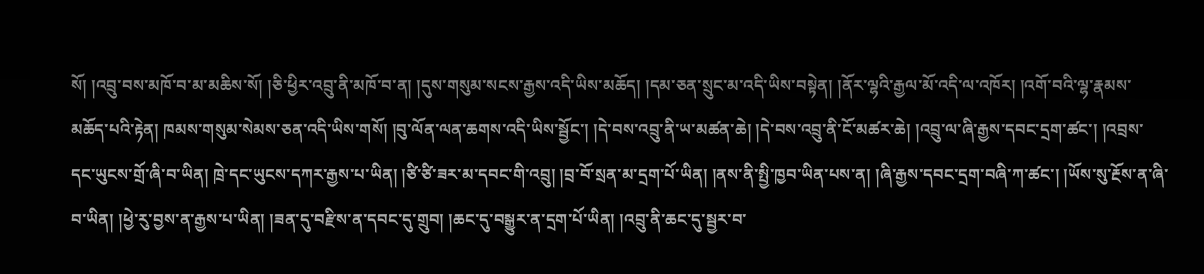སོ། །འབྲུ་བས་མཁོ་བ་མ་མཆིས་སོ། །ཅི་ཕྱིར་འབྲུ་ནི་མཁོ་བ་ན། །དུས་གསུམ་སངས་རྒྱས་འདི་ཡིས་མཆོད། །དམ་ཅན་སྲུང་མ་འདི་ཡིས་བསྟེན། །ནོར་ལྷའི་རྒྱལ་མོ་འདི་ལ་འཁོར། །འགོ་བའི་ལྷ་རྣམས་མཆོད་པའི་རྟེན། ཁམས་གསུམ་སེམས་ཅན་འདི་ཡིས་གསོ། །བུ་ལོན་ལན་ཆགས་འདི་ཡིས་སྦྱོང་། །དེ་བས་འབྲུ་ནི་ཡ་མཚན་ཆེ། །དེ་བས་འབྲུ་ནི་ངོ་མཚར་ཆེ། །འབྲུ་ལ་ཞི་རྒྱས་དབང་དྲག་ཚང་། །འབྲས་དང་ཡུངས་གྲོ་ཞི་བ་ཡིན། ཁྲེ་དང་ཡུངས་དཀར་རྒྱས་པ་ཡིན། །ཙི་ཙི་ཟར་མ་དབང་གི་འབྲུ། །བྲ་བོ་སྲན་མ་དྲག་པོ་ཡིན། །ནས་ནི་སྤྱི་ཁྱབ་ཡིན་པས་ན། །ཞི་རྒྱས་དབང་དྲག་བཞི་ཀ་ཚང་། །ཡོས་སུ་རྔོས་ན་ཞི་བ་ཡིན། །ཕྱེ་རུ་བྱས་ན་རྒྱས་པ་ཡིན། །ཟན་དུ་བརྫིས་ན་དབང་དུ་གྲུབ། །ཆང་དུ་བསྒྱུར་ན་དྲག་པོ་ཡིན། །འབྲུ་ནི་ཆང་དུ་སྦྱར་བ་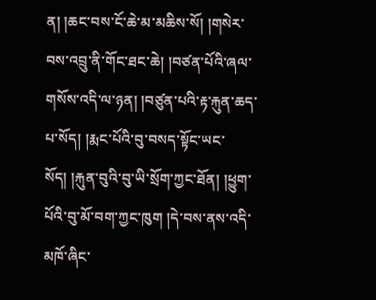ན། །ཆང་བས་ངོ་ཆེ་མ་མཆིས་སོ། །གསེར་བས་འབྲུ་ནི་གོང་ཐང་ཆེ། །བཙན་པོའི་ཞལ་གསོས་འདི་ལ་ཉན། །བཙུན་པའི་རྟ་རྐུན་ཆད་པ་སོད། །རྨང་པོའི་བུ་བསད་སྟོང་ཡང་སོད། །རྐུན་བུའི་བུ་ཡི་སྲོག་ཀྱང་ཐོན། །ཕྱུག་པོའི་བུ་མོ་བག་ཀྱང་ཁུག །དེ་བས་ནས་འདི་མཁོ་ཞིང་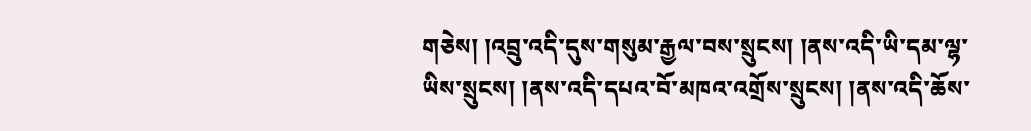གཅེས། །འབྲུ་འདི་དུས་གསུམ་རྒྱལ་བས་སྲུངས། །ནས་འདི་ཡི་དམ་ལྷ་ཡིས་སྲུངས། །ནས་འདི་དཔའ་བོ་མཁའ་འགྲོས་སྲུངས། །ནས་འདི་ཆོས་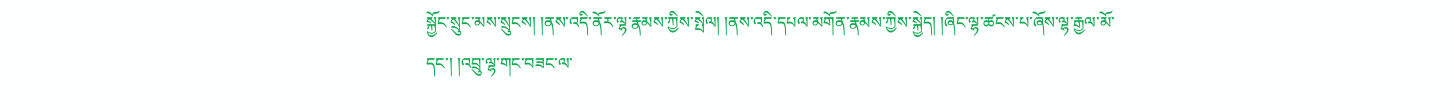སྐྱོང་སྲུང་མས་སྲུངས། །ནས་འདི་ནོར་ལྷ་རྣམས་ཀྱིས་སྤེལ། །ནས་འདི་དཔལ་མགོན་རྣམས་ཀྱིས་སྐྱེད། །ཞིང་ལྷ་ཚངས་པ་ཞོས་ལྷ་རྒྱལ་མོ་དང་། །འབྲུ་ལྷ་གང་བཟང་ལ་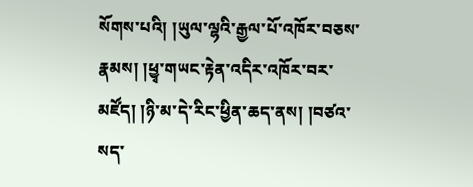སོགས་པའི། །ཡུལ་ལྷའི་རྒྱལ་པོ་འཁོར་བཅས་རྣམས། །ཕྱྭ་གཡང་རྟེན་འདིར་འཁོར་བར་མཛོད། །ཉི་མ་དེ་རིང་ཕྱིན་ཆད་ནས། །བཙའ་སད་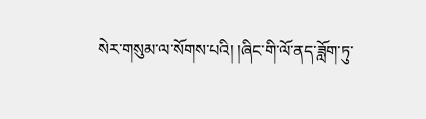སེར་གསུམ་ལ་སོགས་པའི། །ཞིང་གི་ལོ་ནད་ཟློག་ཏུ་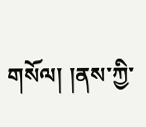གསོལ། །ནས་ཀྱི་